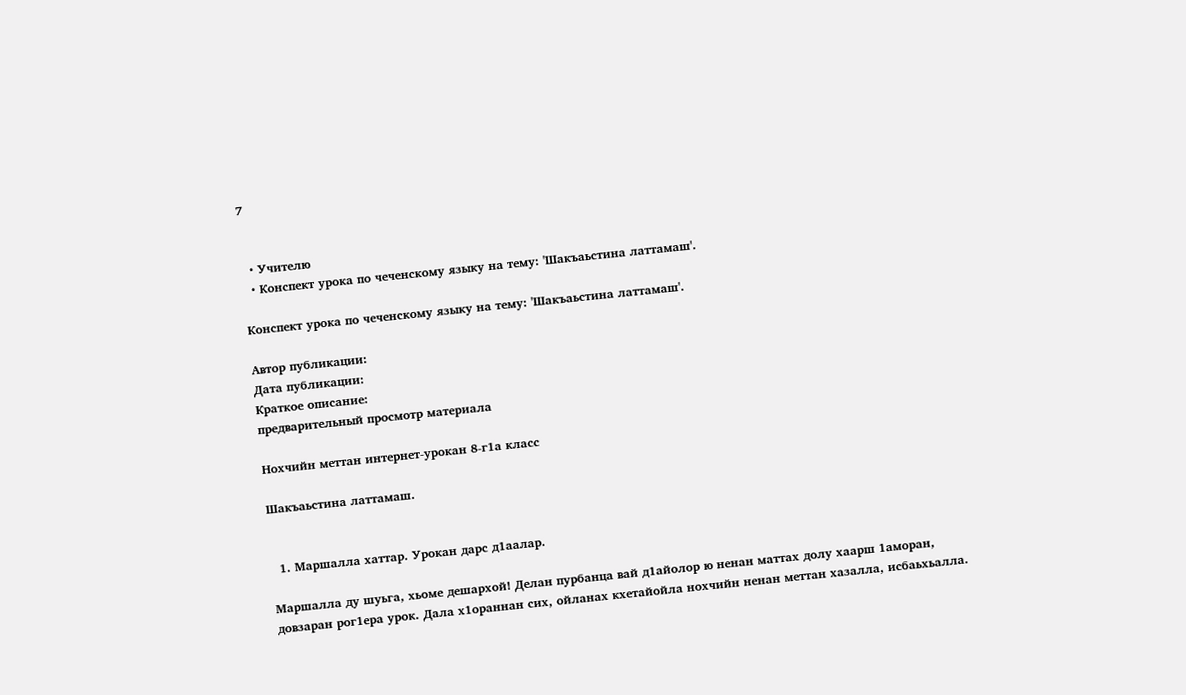7


  • Учителю
  • Конспект урока по чеченскому языку на тему: 'Шакъаьстина латтамаш'.

Конспект урока по чеченскому языку на тему: 'Шакъаьстина латтамаш'.

Автор публикации:
Дата публикации:
Краткое описание:
предварительный просмотр материала

Нохчийн меттан интернет-урокан 8-г1а класс

Шакъаьстина латтамаш.


  1. Маршалла хаттар. Урокан дарс д1аалар.

Маршалла ду шуьга, хьоме дешархой! Делан пурбанца вай д1айолор ю ненан маттах долу хаарш 1аморан, довзаран рог1ера урок. Дала х1ораннан сих, ойланах кхетайойла нохчийн ненан меттан хазалла, исбаьхьалла.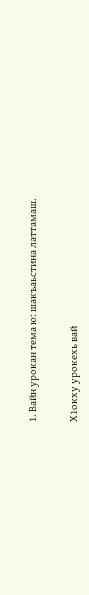1. Вайн урокан тема ю: шакъаьстина латтамаш.

Х1окху урокехь вай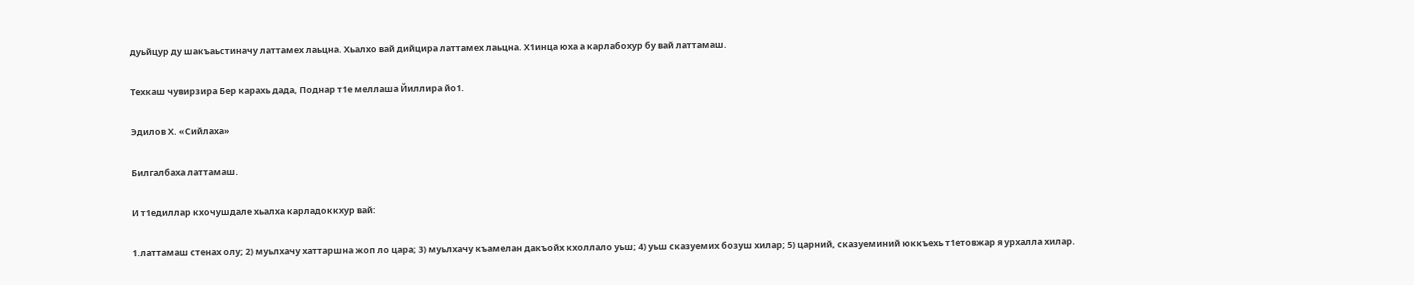дуьйцур ду шакъаьстиначу латтамех лаьцна. Хьалхо вай дийцира латтамех лаьцна. Х1инца юха а карлабохур бу вай латтамаш.

Техкаш чувирзира Бер карахь дада, Поднар т1е меллаша Йиллира йо1.

Эдилов Х. «Сийлаха»

Билгалбаха латтамаш.

И т1едиллар кхочушдале хьалха карладоккхур вай:

1.латтамаш стенах олу; 2) муьлхачу хаттаршна жоп ло цара; 3) муьлхачу къамелан дакъойх кхоллало уьш; 4) уьш сказуемих бозуш хилар; 5) царний, сказуеминий юккъехь т1етовжар я урхалла хилар.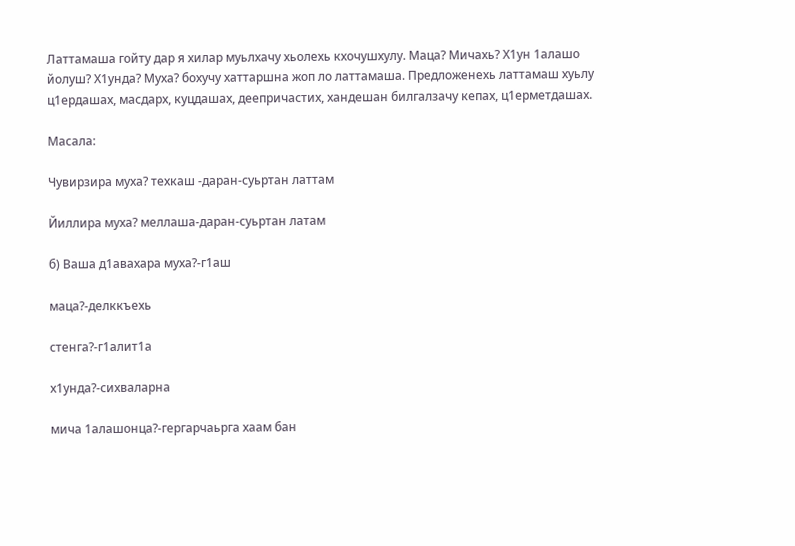Латтамаша гойту дар я хилар муьлхачу хьолехь кхочушхулу. Маца? Мичахь? Х1ун 1алашо йолуш? Х1унда? Муха? бохучу хаттаршна жоп ло латтамаша. Предложенехь латтамаш хуьлу ц1ердашах, масдарх, куцдашах, деепричастих, хандешан билгалзачу кепах, ц1ерметдашах.

Масала:

Чувирзира муха? техкаш -даран-суьртан латтам

Йиллира муха? меллаша-даран-суьртан латам

б) Ваша д1авахара муха?-г1аш

маца?-делккъехь

стенга?-г1алит1а

х1унда?-сихваларна

мича 1алашонца?-гергарчаьрга хаам бан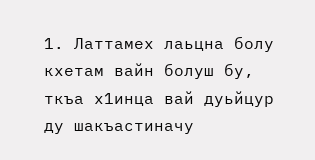1. Латтамех лаьцна болу кхетам вайн болуш бу, ткъа х1инца вай дуьйцур ду шакъастиначу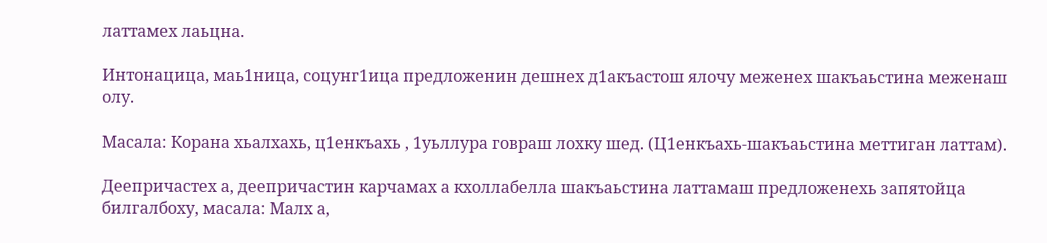латтамех лаьцна.

Интонацица, маь1ница, соцунг1ица предложенин дешнех д1акъастош ялочу меженех шакъаьстина меженаш олу.

Масала: Корана хьалхахь, ц1енкъахь , 1уьллура говраш лохку шед. (Ц1енкъахь-шакъаьстина меттиган латтам).

Деепричастех а, деепричастин карчамах а кхоллабелла шакъаьстина латтамаш предложенехь запятойца билгалбоху, масала: Малх а,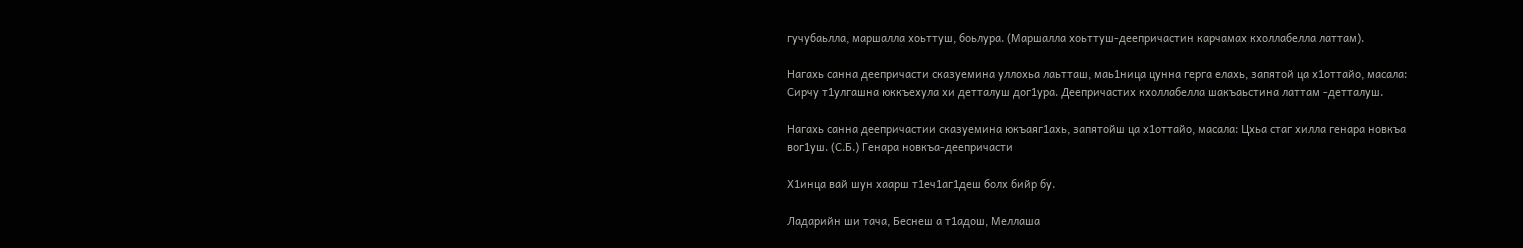гучубаьлла, маршалла хоьттуш, боьлура. (Маршалла хоьттуш-деепричастин карчамах кхоллабелла латтам).

Нагахь санна деепричасти сказуемина уллохьа лаьтташ, маь1ница цунна герга елахь, запятой ца х1оттайо, масала: Сирчу т1улгашна юккъехула хи детталуш дог1ура. Деепричастих кхоллабелла шакъаьстина латтам -детталуш.

Нагахь санна деепричастии сказуемина юкъаяг1ахь, запятойш ца х1оттайо, масала: Цхьа стаг хилла генара новкъа вог1уш. (С.Б.) Генара новкъа-деепричасти

Х1инца вай шун хаарш т1еч1аг1деш болх бийр бу.

Ладарийн ши тача, Беснеш а т1адош, Меллаша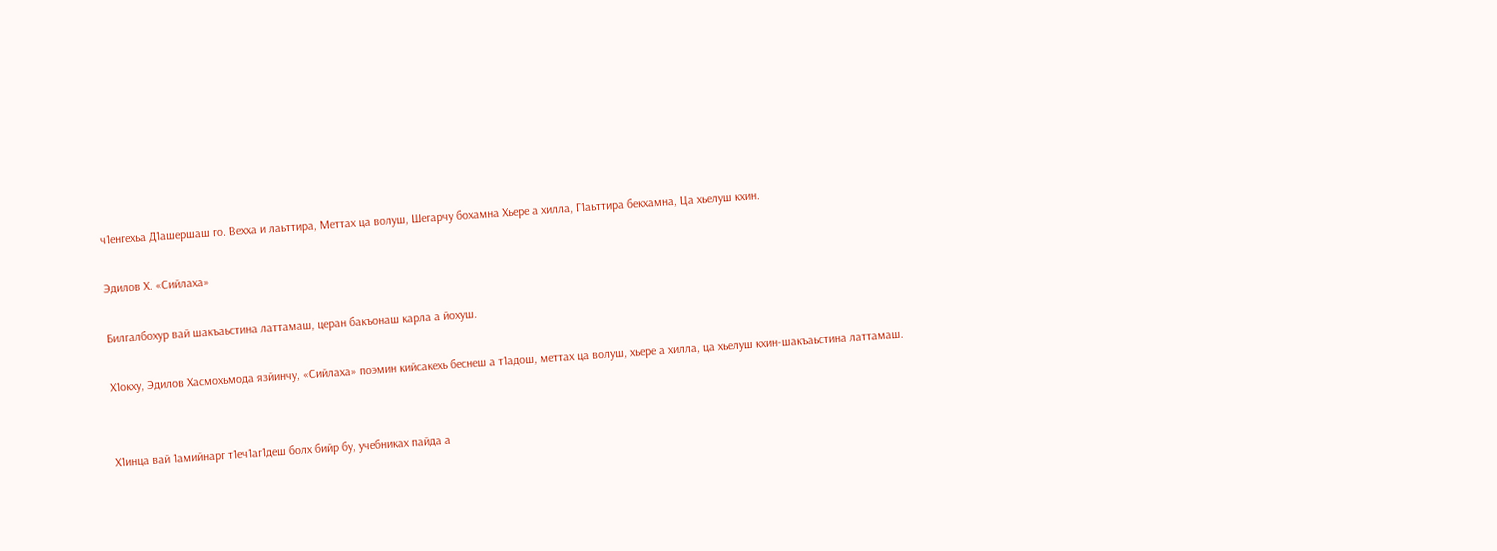ч1енгехьа Д1ашершаш го. Вехха и лаьттира, Меттах ца волуш, Шегарчу бохамна Хьере а хилла, Г1аьттира бекхамна, Ца хьелуш кхин.

Эдилов Х. «Сийлаха»

Билгалбохур вай шакъаьстина латтамаш, церан бакъонаш карла а йохуш.

Х1окху, Эдилов Хасмохьмода язйинчу, «Сийлаха» поэмин кийсакехь беснеш а т1адош, меттах ца волуш, хьере а хилла, ца хьелуш кхин-шакъаьстина латтамаш.


Х1инца вай 1амийнарг т1еч1аг1деш болх бийр бу, учебниках пайда а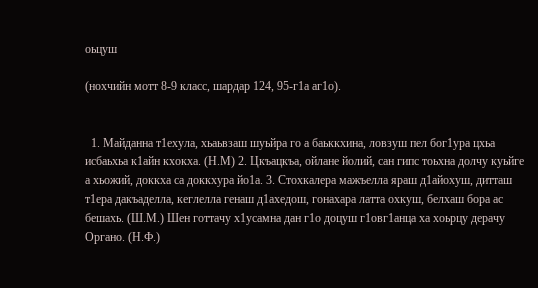оьцуш

(нохчийн мотт 8-9 класс, шардар 124, 95-г1а аг1о).


  1. Майданна т1ехула, хьаьвзаш шуьйра го а баьккхина, ловзуш пел бог1ура цхьа исбаьхьа к1айн кхокха. (Н.М) 2. Цкъацкъа, ойлане йолий, сан гипс тоьхна долчу куьйге а хьожий, доккха са доккхура йо1а. 3. Стохкалера мажъелла яраш д1айохуш, дитташ т1ера дакъаделла, кеглелла генаш д1ахедош, гонахара латта охкуш, белхаш бора ас бешахь. (Ш.М.) Шен готтачу х1усамна дан г1о доцуш г1овг1анца ха хоьрцу дерачу Органо. (Н.Ф.)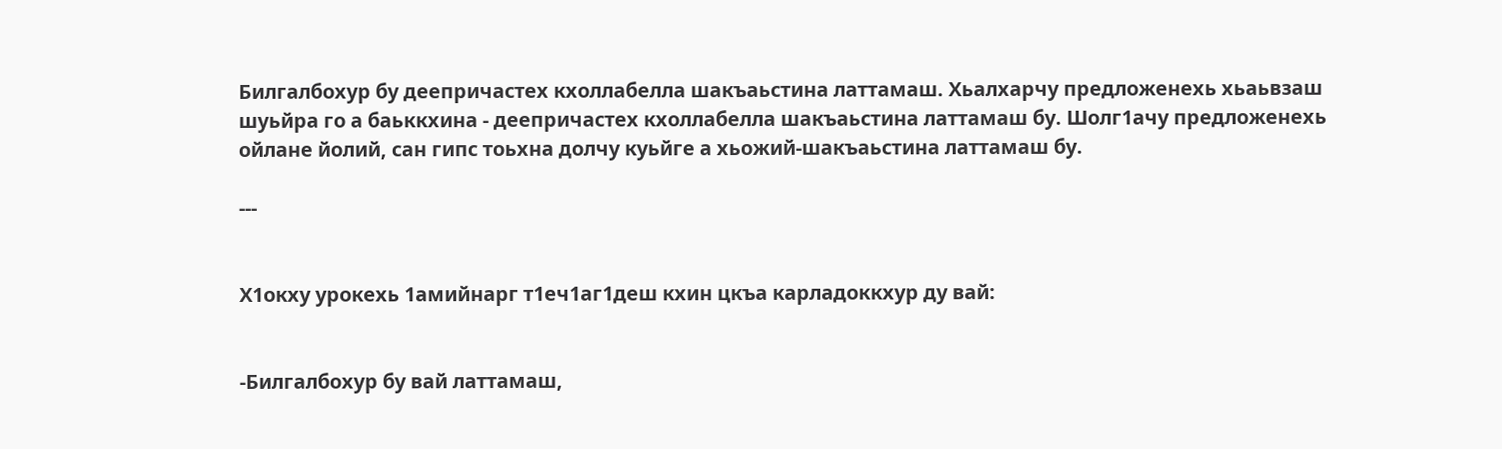Билгалбохур бу деепричастех кхоллабелла шакъаьстина латтамаш. Хьалхарчу предложенехь хьаьвзаш шуьйра го а баьккхина - деепричастех кхоллабелла шакъаьстина латтамаш бу. Шолг1ачу предложенехь ойлане йолий, сан гипс тоьхна долчу куьйге а хьожий-шакъаьстина латтамаш бу.

---


Х1окху урокехь 1амийнарг т1еч1аг1деш кхин цкъа карладоккхур ду вай:


-Билгалбохур бу вай латтамаш,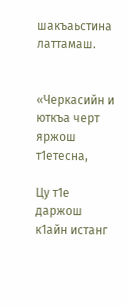шакъаьстина латтамаш.


«Черкасийн и юткъа черт яржош т1етесна,

Цу т1е даржош к1айн истанг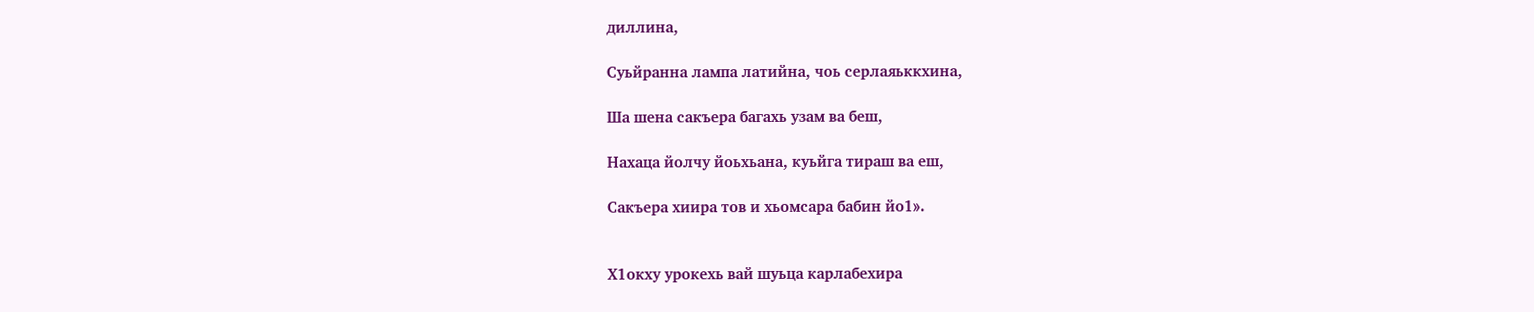диллина,

Суьйранна лампа латийна, чоь серлаяьккхина,

Ша шена сакъера багахь узам ва беш,

Нахаца йолчу йоьхьана, куьйга тираш ва еш,

Сакъера хиира тов и хьомсара бабин йо1».


Х1окху урокехь вай шуьца карлабехира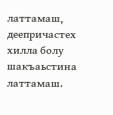латтамаш, деепричастех хилла болу шакъаьстина латтамаш.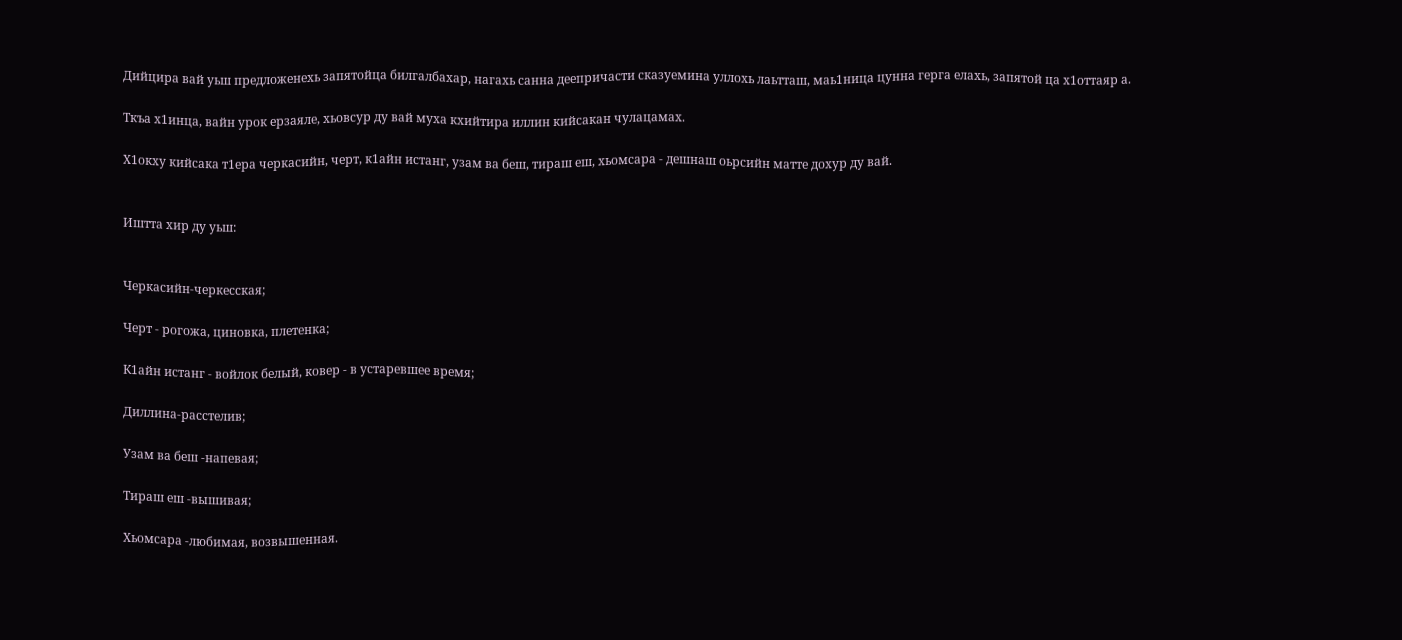Дийцира вай уьш предложенехь запятойца билгалбахар, нагахь санна деепричасти сказуемина уллохь лаьтташ, маь1ница цунна герга елахь, запятой ца х1оттаяр а.

Ткъа х1инца, вайн урок ерзаяле, хьовсур ду вай муха кхийтира иллин кийсакан чулацамах.

Х1окху кийсака т1ера черкасийн, черт, к1айн истанг, узам ва беш, тираш еш, хьомсара - дешнаш оьрсийн матте дохур ду вай.


Иштта хир ду уьш:


Черкасийн-черкесская;

Черт - рогожа, циновка, плетенка;

К1айн истанг - войлок белый, ковер - в устаревшее время;

Диллина-расстелив;

Узам ва беш -напевая;

Тираш еш -вышивая;

Хьомсара -любимая, возвышенная.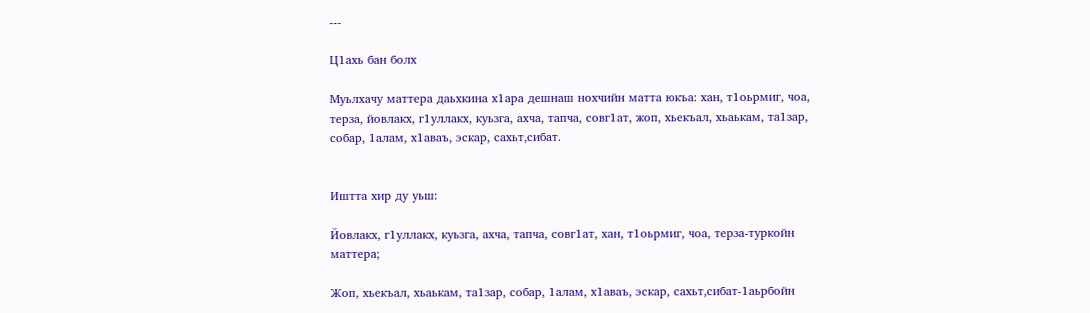---

Ц1ахь бан болх

Муьлхачу маттера даьхкина х1ара дешнаш нохчийн матта юкъа: хан, т1оьрмиг, чоа, терза, йовлакх, г1уллакх, куьзга, ахча, тапча, совг1ат, жоп, хьекъал, хьаькам, та1зар, собар, 1алам, х1аваъ, эскар, сахьт,сибат.


Иштта хир ду уьш:

Йовлакх, г1уллакх, куьзга, ахча, тапча, совг1ат, хан, т1оьрмиг, чоа, терза-туркойн маттера;

Жоп, хьекъал, хьаькам, та1зар, собар, 1алам, х1аваъ, эскар, сахьт,сибат-1аьрбойн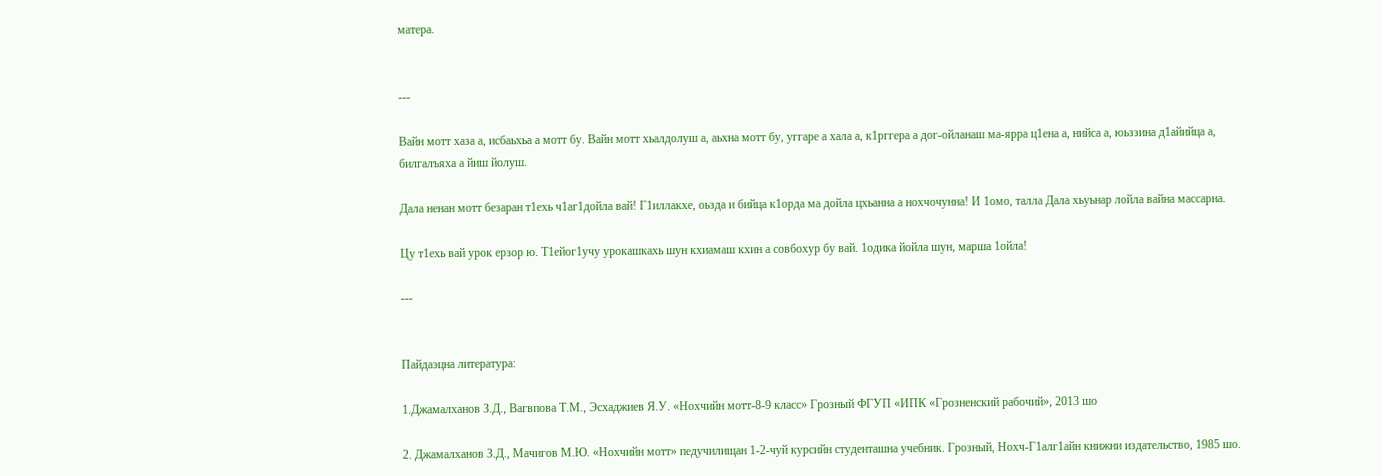матера.


---

Вайн мотт хаза а, исбаьхьа а мотт бу. Вайн мотт хьалдолуш а, аьхна мотт бу, уггаре а хала а, к1рггера а дог-ойланаш ма-ярра ц1ена а, нийса а, юьззина д1айийца а, билгалъяха а йиш йолуш.

Дала ненан мотт безаран т1ехь ч1аг1дойла вай! Г1иллакхе, оьзда и бийца к1орда ма дойла цхьанна а нохчочунна! И 1омо, талла Дала хьуьнар лойла вайна массарна.

Цу т1ехь вай урок ерзор ю. Т1ейог1учу урокашкахь шун кхиамаш кхин а совбохур бу вай. 1одика йойла шун, марша 1ойла!

---


Пайдаэцна литература:

1.Джамалханов З.Д., Вагвпова Т.М., Эсхаджиев Я.У. «Нохчийн мотт-8-9 класс» Грозный ФГУП «ИПК «Грозненский рабочий», 2013 шо

2. Джамалханов З.Д., Мачигов М.Ю. «Нохчийн мотт» педучилищан 1-2-чуй курсийн студенташна учебник. Грозный, Нохч-Г1алг1айн книжни издательство, 1985 шо.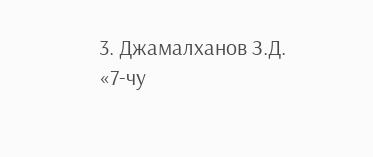3. Джамалханов З.Д. «7-чу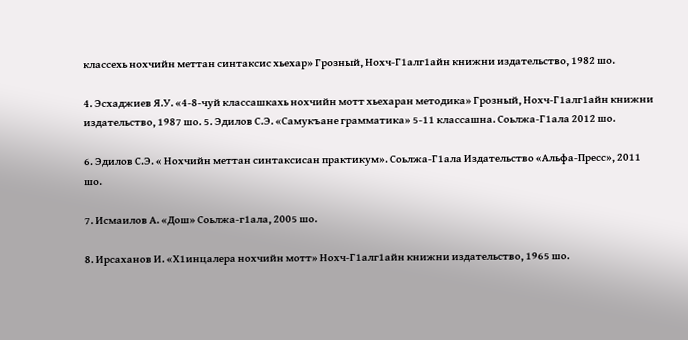классехь нохчийн меттан синтаксис хьехар» Грозный, Нохч-Г1алг1айн книжни издательство, 1982 шо.

4. Эсхаджиев Я.У. «4-8-чуй классашкахь нохчийн мотт хьехаран методика» Грозный, Нохч-Г1алг1айн книжни издательство, 1987 шо. 5. Эдилов С.Э. «Самукъане грамматика» 5-11 классашна. Соьлжа-Г1ала 2012 шо.

6. Эдилов С.Э. « Нохчийн меттан синтаксисан практикум». Соьлжа-Г1ала Издательство «Альфа-Пресс», 2011 шо.

7. Исмаилов А. «Дош» Соьлжа-г1ала, 2005 шо.

8. Ирсаханов И. «Х1инцалера нохчийн мотт» Нохч-Г1алг1айн книжни издательство, 1965 шо.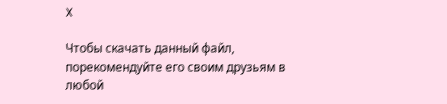X

Чтобы скачать данный файл, порекомендуйте его своим друзьям в любой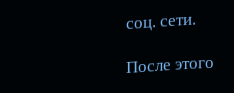соц. сети.

После этого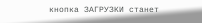кнопка ЗАГРУЗКИ станет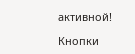активной!

Кнопки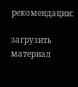рекомендации:

загрузить материал